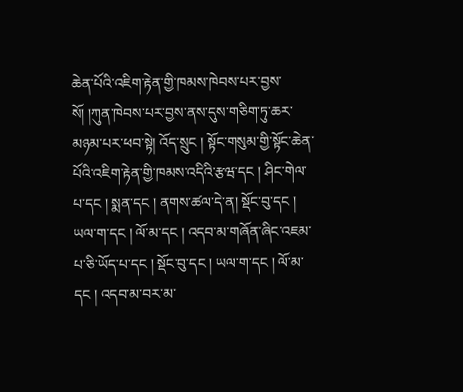ཆེན་པོའི་འཇིག་རྟེན་གྱི་ཁམས་ཁེབས་པར་བྱས་སོ། །ཀུན་ཁེབས་པར་བྱས་ནས་དུས་གཅིག་ཏུ་ཆར་མཉམ་པར་ཕབ་སྟེ། འོད་སྲུང ། སྟོང་གསུམ་གྱི་སྟོང་ཆེན་པོའི་འཇིག་རྟེན་གྱི་ཁམས་འདིའི་རྩཝ་དང ། ཤིང་གེལ་པ་དང ། སྨན་དང ། ནགས་ཚལ་དེ་ན། སྡོང་བུ་དང ། ཡལ་ག་དང ། ལོ་མ་དང ། འདབ་མ་གཞོན་ཞིང་འཇམ་པ་ཅི་ཡོད་པ་དང ། སྡོང་བུ་དང ། ཡལ་ག་དང ། ལོ་མ་དང ། འདབ་མ་བར་མ་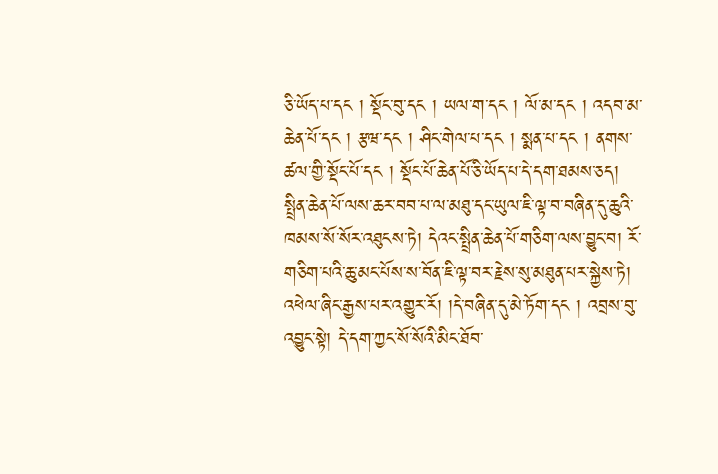ཅི་ཡོད་པ་དང ། སྡོང་བུ་དང ། ཡལ་ག་དང ། ལོ་མ་དང ། འདབ་མ་ཆེན་པོ་དང ། རྩཝ་དང ། ཤིང་གེལ་པ་དང ། སྨན་པ་དང ། ནགས་ཚལ་གྱི་སྡོང་པོ་དང ། སྡོང་པོ་ཆེན་པོ་ཅི་ཡོད་པ་དེ་དག་ཐམས་ཅད། སྤྲིན་ཆེན་པོ་ལས་ཆར་བབ་པ་ལ་མཐུ་དང་ཡུལ་ཇི་ལྟ་བ་བཞིན་དུ་ཆུའི་ཁམས་སོ་སོར་འཐུངས་ཏེ། དེའང་སྤྲིན་ཆེན་པོ་གཅིག་ལས་བྱུང་བ། རོ་གཅིག་པའི་ཆུ་མང་པོས་ས་བོན་ཇི་ལྟ་བར་རྗེས་སུ་མཐུན་པར་སྐྱེས་ཏེ། འཕེལ་ཞིང་རྒྱས་པར་འགྱུར་རོ། །དེ་བཞིན་དུ་མེ་ཏོག་དང ། འབྲས་བུ་འབྱུང་སྟེ། དེ་དག་ཀྱང་སོ་སོའི་མིང་ཐོབ་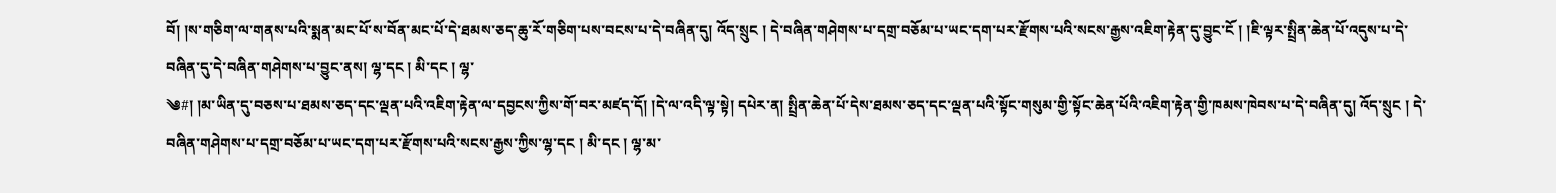བོ། །ས་གཅིག་ལ་གནས་པའི་སྨན་མང་པོ་ས་བོན་མང་པོ་དེ་ཐམས་ཅད་ཆུ་རོ་གཅིག་པས་བངས་པ་དེ་བཞིན་དུ། འོད་སྲུང ། དེ་བཞིན་གཤེགས་པ་དགྲ་བཅོམ་པ་ཡང་དག་པར་རྫོགས་པའི་སངས་རྒྱས་འཇིག་རྟེན་དུ་བྱུང་ངོ ། །ཇི་ལྟར་སྤྲིན་ཆེན་པོ་འདུས་པ་དེ་བཞིན་དུ་དེ་བཞིན་གཤེགས་པ་བྱུང་ནས། ལྷ་དང ། མི་དང ། ལྷ་
༄#། །མ་ཡིན་དུ་བཅས་པ་ཐམས་ཅད་དང་ལྡན་པའི་འཇིག་རྟེན་ལ་དབྱངས་ཀྱིས་གོ་བར་མཛད་དོ། །དེ་ལ་འདི་ལྟ་སྟེ། དཔེར་ན། སྤྲིན་ཆེན་པོ་དེས་ཐམས་ཅད་དང་ལྡན་པའི་སྟོང་གསུམ་གྱི་སྟོང་ཆེན་པོའི་འཇིག་རྟེན་གྱི་ཁམས་ཁེབས་པ་དེ་བཞིན་དུ། འོད་སྲུང ། དེ་བཞིན་གཤེགས་པ་དགྲ་བཅོམ་པ་ཡང་དག་པར་རྫོགས་པའི་སངས་རྒྱས་ཀྱིས་ལྷ་དང ། མི་དང ། ལྷ་མ་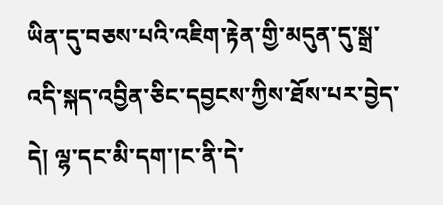ཡིན་དུ་བཅས་པའི་འཇིག་རྟེན་གྱི་མདུན་དུ་སྒྲ་འདི་སྐད་འབྱིན་ཅིང་དབྱངས་ཀྱིས་ཐོས་པར་བྱེད་དེ། ལྷ་དང་མི་དག་།ང་ནི་དེ་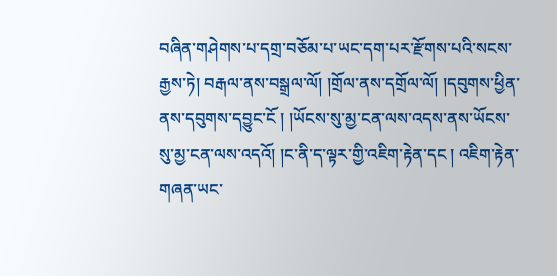བཞིན་གཤེགས་པ་དགྲ་བཅོམ་པ་ཡང་དག་པར་རྫོགས་པའི་སངས་རྒྱས་ཏེ། བརྒལ་ནས་བསྒྲལ་ལོ། །གྲོལ་ནས་དགྲོལ་ལོ། །དབུགས་ཕྱིན་ནས་དབུགས་དབྱུང་ངོ ། །ཡོངས་སུ་མྱ་ངན་ལས་འདས་ནས་ཡོངས་སུ་མྱ་ངན་ལས་འདའོ། །ང་ནི་ད་ལྟར་གྱི་འཇིག་རྟེན་དང ། འཇིག་རྟེན་གཞན་ཡང་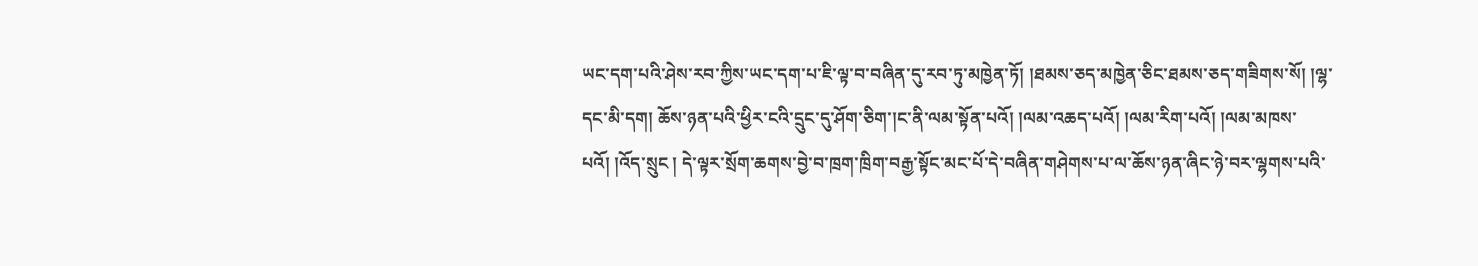ཡང་དག་པའི་ཤེས་རབ་ཀྱིས་ཡང་དག་པ་ཇི་ལྟ་བ་བཞིན་དུ་རབ་ཏུ་མཁྱེན་ཏོ། །ཐམས་ཅད་མཁྱེན་ཅིང་ཐམས་ཅད་གཟིགས་སོ། །ལྷ་དང་མི་དག། ཆོས་ཉན་པའི་ཕྱིར་ངའི་དྲུང་དུ་ཤོག་ཅིག་།ང་ནི་ལམ་སྟོན་པའོ། །ལམ་འཆད་པའོ། །ལམ་རིག་པའོ། །ལམ་མཁས་པའོ། །འོད་སྲུང ། དེ་ལྟར་སྲོག་ཆགས་བྱེ་བ་ཁྲག་ཁྲིག་བརྒྱ་སྟོང་མང་པོ་དེ་བཞིན་གཤེགས་པ་ལ་ཆོས་ཉན་ཞིང་ཉེ་བར་ལྷགས་པའི་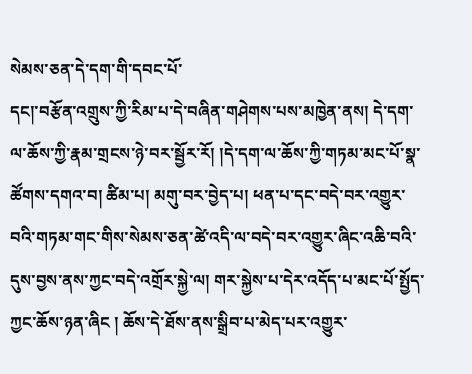སེམས་ཅན་དེ་དག་གི་དབང་པོ་
དང།་བརྩོན་འགྲུས་ཀྱི་རིམ་པ་དེ་བཞིན་གཤེགས་པས་མཁྱེན་ནས། དེ་དག་ལ་ཆོས་ཀྱི་རྣམ་གྲངས་ཉེ་བར་སྦྱོར་རོ། །དེ་དག་ལ་ཆོས་ཀྱི་གཏམ་མང་པོ་སྣ་ཚོགས་དགའ་བ། ཚིམ་པ། མགུ་བར་བྱེད་པ། ཕན་པ་དང་བདེ་བར་འགྱུར་བའི་གཏམ་གང་གིས་སེམས་ཅན་ཚེ་འདི་ལ་བདེ་བར་འགྱུར་ཞིང་འཆི་བའི་དུས་བྱས་ནས་ཀྱང་བདེ་འགྲོར་སྐྱེ་ལ། གར་སྐྱེས་པ་དེར་འདོད་པ་མང་པོ་སྤྱོད་ཀྱང་ཆོས་ཉན་ཞིང ། ཆོས་དེ་ཐོས་ནས་སྒྲིབ་པ་མེད་པར་འགྱུར་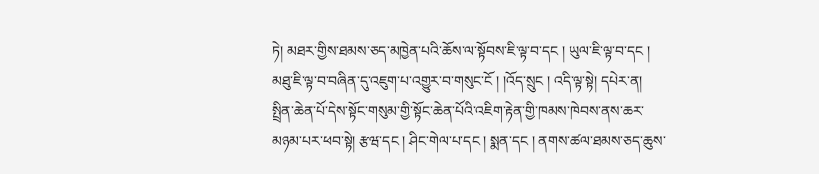ཏེ། མཐར་གྱིས་ཐམས་ཅད་མཁྱེན་པའི་ཆོས་ལ་སྟོབས་ཇི་ལྟ་བ་དང ། ཡུལ་ཇི་ལྟ་བ་དང ། མཐུ་ཇི་ལྟ་བ་བཞིན་དུ་འཇུག་པ་འགྱུར་བ་གསུང་ངོ ། །འོད་སྲུང ། འདི་ལྟ་སྟེ། དཔེར་ན། སྤྲིན་ཆེན་པོ་དེས་སྟོང་གསུམ་གྱི་སྟོང་ཆེན་པོའི་འཇིག་རྟེན་གྱི་ཁམས་ཁེབས་ནས་ཆར་མཉམ་པར་ཕབ་སྟེ། རྩཝ་དང ། ཤིང་གེལ་པ་དང ། སྨན་དང ། ནགས་ཚལ་ཐམས་ཅད་ཆུས་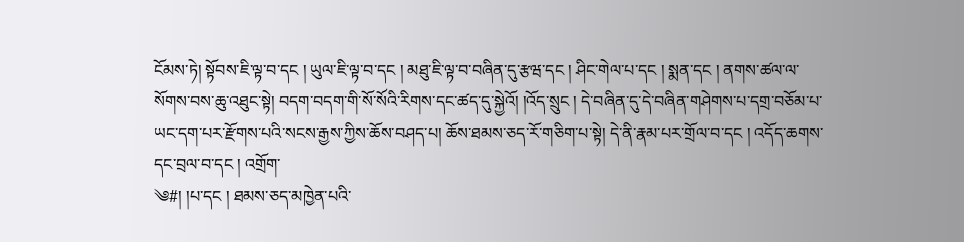ངོམས་ཏེ། སྟོབས་ཇི་ལྟ་བ་དང ། ཡུལ་ཇི་ལྟ་བ་དང ། མཐུ་ཇི་ལྟ་བ་བཞིན་དུ་རྩཝ་དང ། ཤིང་གེལ་པ་དང ། སྨན་དང ། ནགས་ཚལ་ལ་སོགས་བས་ཆུ་འཐུང་སྟེ། བདག་བདག་གི་སོ་སོའི་རིགས་དང་ཚད་དུ་སྐྱེའོ། །འོད་སྲུང ། དེ་བཞིན་དུ་དེ་བཞིན་གཤེགས་པ་དགྲ་བཅོམ་པ་ཡང་དག་པར་རྫོགས་པའི་སངས་རྒྱས་ཀྱིས་ཆོས་བཤད་པ། ཆོས་ཐམས་ཅད་རོ་གཅིག་པ་སྟེ། དེ་ནི་རྣམ་པར་གྲོལ་བ་དང ། འདོད་ཆགས་དང་བྲལ་བ་དང ། འགྲོག་
༄#། །པ་དང ། ཐམས་ཅད་མཁྱེན་པའི་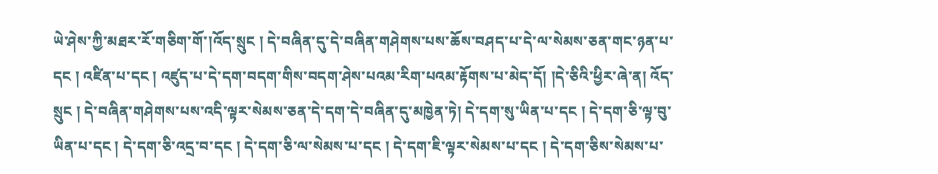ཡེ་ཤེས་ཀྱི་མཐར་རོ་གཅིག་གོ་།འོད་སྲུང ། དེ་བཞིན་དུ་དེ་བཞིན་གཤེགས་པས་ཆོས་བཤད་པ་དེ་ལ་སེམས་ཅན་གང་ཉན་པ་དང ། འཛིན་པ་དང ། འཛུད་པ་དེ་དག་བདག་གིས་བདག་ཤེས་པའམ་རིག་པའམ་རྟོགས་པ་མེད་དོ། །དེ་ཅིའི་ཕྱིར་ཞེ་ན། འོད་སྲུང ། དེ་བཞིན་གཤེགས་པས་འདི་ལྟར་སེམས་ཅན་དེ་དག་དེ་བཞིན་དུ་མཁྱེན་ཏེ། དེ་དག་སུ་ཡིན་པ་དང ། དེ་དག་ཅི་ལྟ་བུ་ཡིན་པ་དང ། དེ་དག་ཅི་འདྲ་བ་དང ། དེ་དག་ཅི་ལ་སེམས་པ་དང ། དེ་དག་ཇི་ལྟར་སེམས་པ་དང ། དེ་དག་ཅིས་སེམས་པ་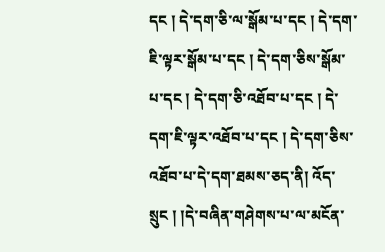དང ། དེ་དག་ཅི་ལ་སྒོམ་པ་དང ། དེ་དག་ཇི་ལྟར་སྒོམ་པ་དང ། དེ་དག་ཅིས་སྒོམ་པ་དང ། དེ་དག་ཅི་འཐོབ་པ་དང ། དེ་དག་ཇི་ལྟར་འཐོབ་པ་དང ། དེ་དག་ཅིས་འཐོབ་པ་དེ་དག་ཐམས་ཅད་ནི། འོད་སྲུང ། །དེ་བཞིན་གཤེགས་པ་ལ་མངོན་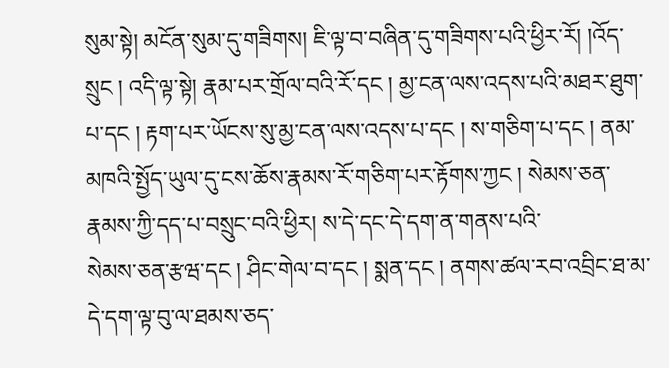སུམ་སྟེ། མངོན་སུམ་དུ་གཟིགས། ཇི་ལྟ་བ་བཞིན་དུ་གཟིགས་པའི་ཕྱིར་རོ། །འོད་སྲུང ། འདི་ལྟ་སྟེ། རྣམ་པར་གྲོལ་བའི་རོ་དང ། མྱ་ངན་ལས་འདས་པའི་མཐར་ཐུག་པ་དང ། རྟག་པར་ཡོངས་སུ་མྱ་ངན་ལས་འདས་པ་དང ། ས་གཅིག་པ་དང ། ནམ་མཁའི་སྤྱོད་ཡུལ་དུ་ངས་ཆོས་རྣམས་རོ་གཅིག་པར་རྟོགས་ཀྱང ། སེམས་ཅན་རྣམས་ཀྱི་དད་པ་བསྲུང་བའི་ཕྱིར། ས་དེ་དང་དེ་དག་ན་གནས་པའི་
སེམས་ཅན་རྩཝ་དང ། ཤིང་གེལ་བ་དང ། སྨན་དང ། ནགས་ཚལ་རབ་འབྲིང་ཐ་མ་དེ་དག་ལྟ་བུ་ལ་ཐམས་ཅད་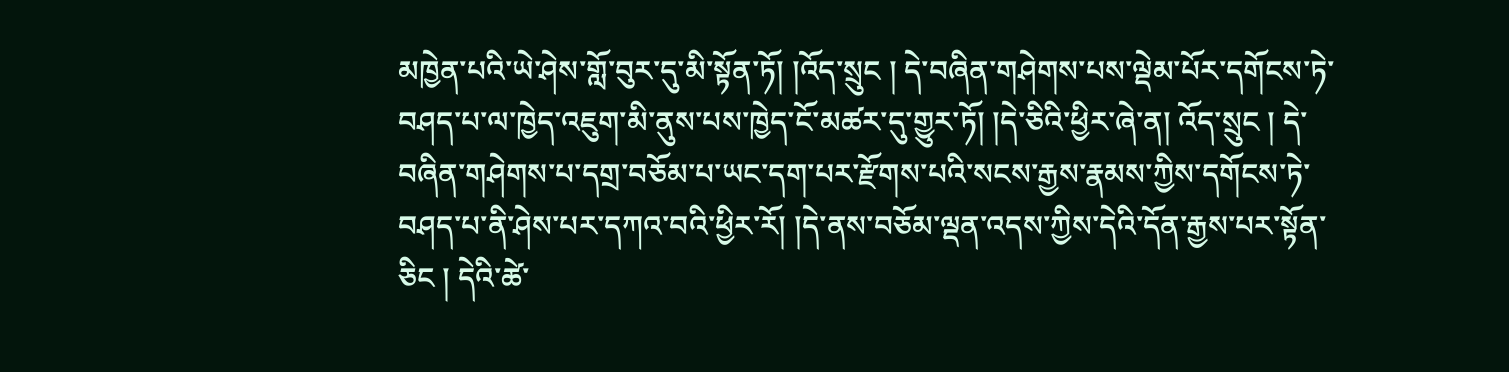མཁྱེན་པའི་ཡེ་ཤེས་གློ་བུར་དུ་མི་སྟོན་ཏོ། །འོད་སྲུང ། དེ་བཞིན་གཤེགས་པས་ལྡེམ་པོར་དགོངས་ཏེ་བཤད་པ་ལ་ཁྱེད་འཇུག་མི་ནུས་པས་ཁྱེད་ངོ་མཚར་དུ་གྱུར་ཏོ། །དེ་ཅིའི་ཕྱིར་ཞེ་ན། འོད་སྲུང ། དེ་བཞིན་གཤེགས་པ་དགྲ་བཅོམ་པ་ཡང་དག་པར་རྫོགས་པའི་སངས་རྒྱས་རྣམས་ཀྱིས་དགོངས་ཏེ་བཤད་པ་ནི་ཤེས་པར་དཀའ་བའི་ཕྱིར་རོ། །དེ་ནས་བཅོམ་ལྡན་འདས་ཀྱིས་དེའི་དོན་རྒྱས་པར་སྟོན་ཅིང ། དེའི་ཚེ་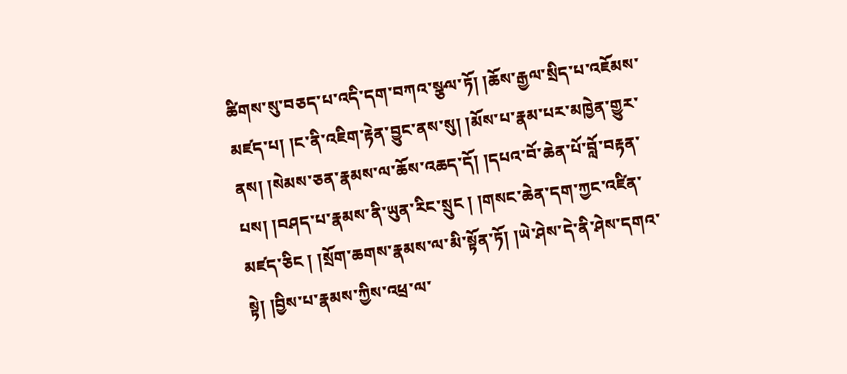ཚིགས་སུ་བཅད་པ་འདི་དག་བཀའ་སྩལ་ཏོ། །ཆོས་རྒྱལ་སྲིད་པ་འཇོམས་མཛད་པ། །ང་ནི་འཇིག་རྟེན་བྱུང་ནས་སུ། །མོས་པ་རྣམ་པར་མཁྱེན་གྱུར་ནས། །སེམས་ཅན་རྣམས་ལ་ཆོས་འཆད་དོ། །དཔའ་བོ་ཆེན་པོ་བློ་བརྟན་པས། །བཤད་པ་རྣམས་ནི་ཡུན་རིང་སྲུང ། །གསང་ཆེན་དག་ཀྱང་འཛིན་མཛད་ཅིང ། །སྲོག་ཆགས་རྣམས་ལ་མི་སྟོན་ཏོ། །ཡེ་ཤེས་དེ་ནི་ཤེས་དགའ་སྟེ། །བྱིས་པ་རྣམས་ཀྱིས་འཕྲ་ལ་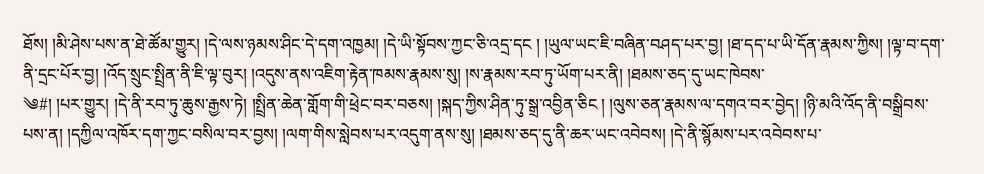ཐོས། །མི་ཤེས་པས་ན་ཐེ་ཚོམ་གྱུར། །དེ་ལས་ཉམས་ཤིང་དེ་དག་འཁྱམ། །དེ་ཡི་སྟོབས་ཀྱང་ཅི་འདྲ་དང ། །ཡུལ་ཡང་ཇི་བཞིན་བཤད་པར་བྱ། །ཐ་དད་པ་ཡི་དོན་རྣམས་ཀྱིས། །ལྟ་བ་དག་ནི་དྲང་པོར་བྱ། །འོད་སྲུང་སྤྲིན་ནི་ཇི་ལྟ་བུར། །འདུས་ནས་འཇིག་རྟེན་ཁམས་རྣམས་སུ། །ས་རྣམས་རབ་ཏུ་ཡོག་པར་ནི། །ཐམས་ཅད་དུ་ཡང་ཁེབས་
༄#། །པར་གྱུར། །དེ་ནི་རབ་ཏུ་ཆུས་རྒྱས་ཏེ། །སྤྲིན་ཆེན་གློག་གི་ཕྲེང་བར་བཅས། །སྐད་ཀྱིས་ཤིན་ཏུ་སྒྲ་འབྱིན་ཅིང ། །ལུས་ཅན་རྣམས་ལ་དགའ་བར་བྱེད། །ཉི་མའི་འོད་ནི་བསྒྲིབས་པས་ན། །དཀྱིལ་འཁོར་དག་ཀྱང་བསིལ་བར་བྱས། །ལག་གིས་སླེབས་པར་འདུག་ནས་སུ། །ཐམས་ཅད་དུ་ནི་ཆར་ཡང་འབེབས། །དེ་ནི་སྙོམས་པར་འབེབས་པ་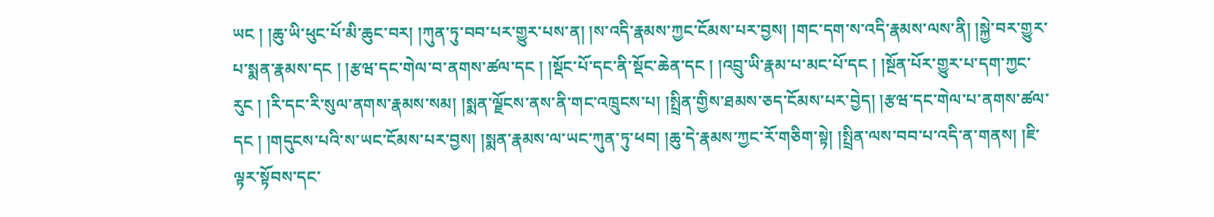ཡང ། །ཆུ་ཡི་ཕུང་པོ་མི་ཆུང་བར། །ཀུན་ཏུ་བབ་པར་གྱུར་པས་ན། །ས་འདི་རྣམས་ཀྱང་ངོམས་པར་བྱས། །གང་དག་ས་འདི་རྣམས་ལས་ནི། །སྐྱེ་བར་གྱུར་པ་སྨན་རྣམས་དང ། །རྩཝ་དང་གེལ་བ་ནགས་ཚལ་དང ། །སྡོང་པོ་དང་ནི་སྡོང་ཆེན་དང ། །འབྲུ་ཡི་རྣམ་པ་མང་པོ་དང ། །སྔོན་པོར་གྱུར་པ་དག་ཀྱང་རུང ། །རི་དང་རི་སུལ་ནགས་རྣམས་སམ། །སྨན་ལྗོངས་ནས་ནི་གང་འཁྲུངས་པ། །སྤྲིན་གྱིས་ཐམས་ཅད་ངོམས་པར་བྱེད། །རྩཝ་དང་གེལ་པ་ནགས་ཚལ་དང ། །གདུངས་པའི་ས་ཡང་ངོམས་པར་བྱས། །སྨན་རྣམས་ལ་ཡང་ཀུན་ཏུ་ཕབ། །ཆུ་དེ་རྣམས་ཀྱང་རོ་གཅིག་སྟེ། །སྤྲིན་ལས་བབ་པ་འདི་ན་གནས། །ཇི་ལྟར་སྟོབས་དང་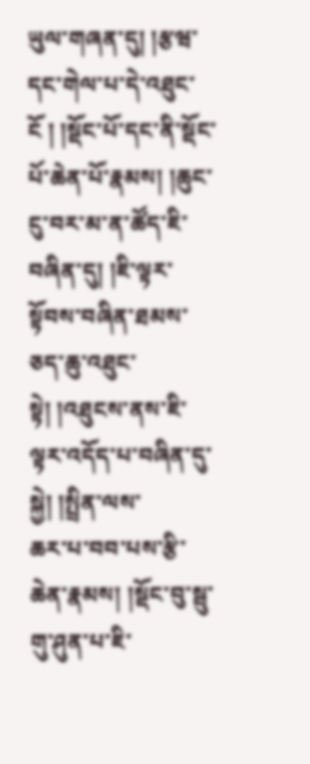ཡུལ་གཞན་དུ། །རྩཝ་དང་གེལ་པ་དེ་འཐུང་ངོ ། །སྡོང་པོ་དང་ནི་སྡོང་པོ་ཆེན་པོ་རྣམས། །ཆུང་ངུ་བར་མ་ན་ཚོད་ཇི་བཞིན་དུ། །ཇི་ལྟར་སྟོབས་བཞིན་ཐམས་ཅད་ཆུ་འཐུང་སྟེ། །འཐུངས་ནས་ཇི་ལྟར་འདོད་པ་བཞིན་དུ་སྐྱེ། །སྤྲིན་ལས་
ཆར་པ་བབ་པས་རྩི་ཆེན་རྣམས། །སྡོང་བུ་སྦུ་གུ་ཤུན་པ་ཇི་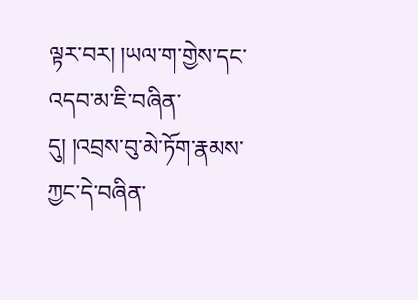ལྟར་བར། །ཡལ་ག་གྱེས་དང་འདབ་མ་ཇི་བཞིན་དུ། །འབྲས་བུ་མེ་ཏོག་རྣམས་ཀྱང་དེ་བཞིན་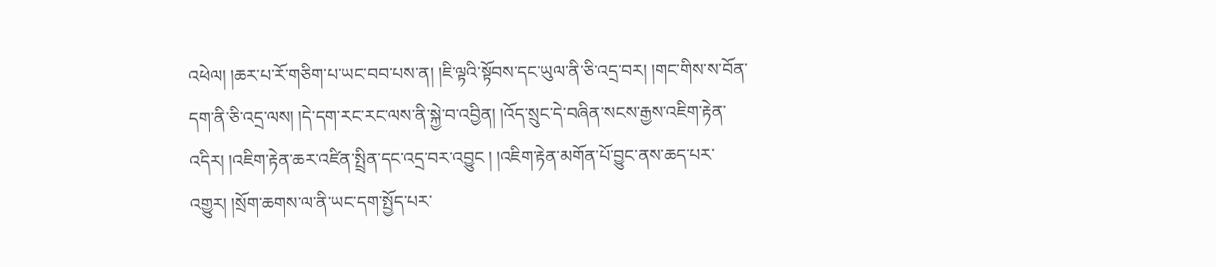འཕེལ། །ཆར་པ་རོ་གཅིག་པ་ཡང་བབ་པས་ན། །ཇི་ལྟའི་སྟོབས་དང་ཡུལ་ནི་ཅི་འདྲ་བར། །གང་གིས་ས་བོན་དག་ནི་ཅི་འདྲ་ལས། །དེ་དག་རང་རང་ལས་ནི་སྐྱེ་བ་འབྱིན། །འོད་སྲུང་དེ་བཞིན་སངས་རྒྱས་འཇིག་རྟེན་འདིར། །འཇིག་རྟེན་ཆར་འཛིན་སྤྲིན་དང་འདྲ་བར་འབྱུང ། །འཇིག་རྟེན་མགོན་པོ་བྱུང་ནས་ཆད་པར་འགྱུར། །སྲོག་ཆགས་ལ་ནི་ཡང་དག་སྤྱོད་པར་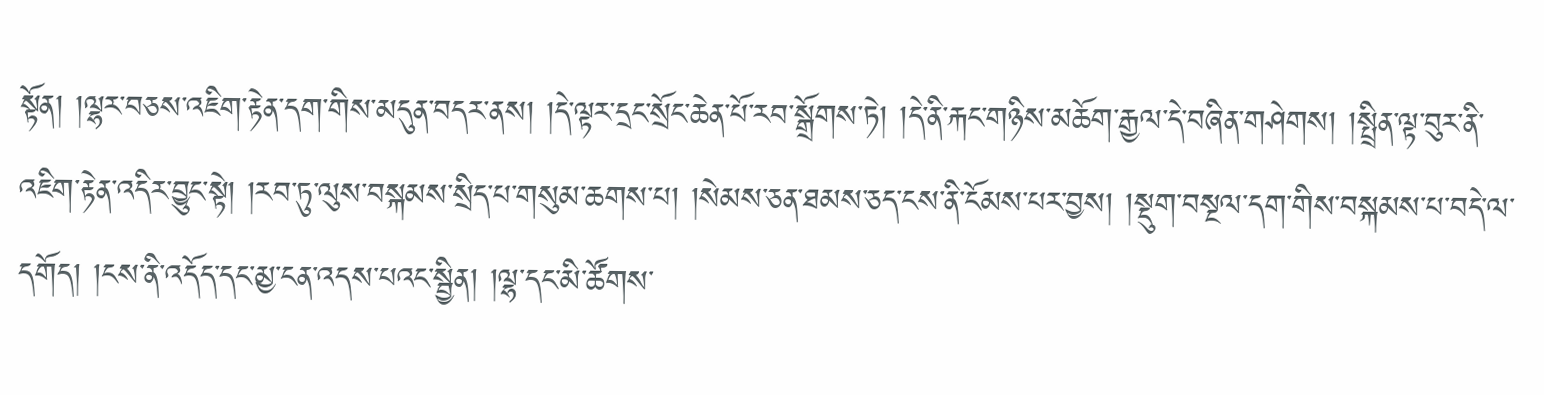སྟོན། །ལྷར་བཅས་འཇིག་རྟེན་དག་གིས་མདུན་བདར་ནས། །དེ་ལྟར་དྲང་སྲོང་ཆེན་པོ་རབ་སྒྲོགས་ཏེ། །དེ་ནི་རྐང་གཉིས་མཆོག་རྒྱལ་དེ་བཞིན་གཤེགས། །སྤྲིན་ལྟ་བུར་ནི་འཇིག་རྟེན་འདིར་བྱུང་སྟེ། །རབ་ཏུ་ལུས་བསྐམས་སྲིད་པ་གསུམ་ཆགས་པ། །སེམས་ཅན་ཐམས་ཅད་ངས་ནི་ངོམས་པར་བྱས། །སྡུག་བསྔལ་དག་གིས་བསྐམས་པ་བདེ་ལ་དགོད། །ངས་ནི་འདོད་དང་མྱ་ངན་འདས་པའང་སྦྱིན། །ལྷ་དང་མི་ཚོགས་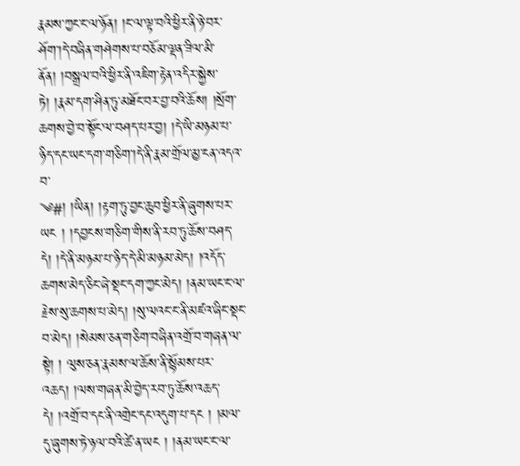རྣམས་ཀྱང་ང་ལ་ཉོན། །ང་ལ་ལྟ་བའི་ཕྱིར་ནི་ཉེ་བར་ཤོག་།དེ་བཞིན་གཤེགས་པ་བཅོམ་ལྡན་ཟིལ་མི་ནོན། །བསྒྲལ་བའི་ཕྱིར་ནི་འཇིག་རྟེན་འདིར་སྐྱེས་ཏེ། །རྣམ་དག་ཤིན་ཏུ་མཐོང་བར་བྱ་བའི་ཆོས། །སྲོག་ཆགས་བྱེ་བ་སྟོང་ལ་བཤད་པར་བྱ། །དེ་ཡི་མཉམ་པ་ཉིད་དང་ཡང་དག་གཅིག་།དེ་ནི་རྣམ་གྲོལ་མྱ་ངན་འདའ་བ་
༄#། །ཡིན། །རྟག་ཏུ་བྱང་ཆུབ་ཕྱིར་ནི་ཞུགས་པར་ཡང ། །དབྱངས་གཅིག་གིས་ནི་རབ་ཏུ་ཆོས་བཤད་དེ། །དེ་ནི་མཉམ་པ་ཉིད་དེ་མི་མཉམ་མེད། །འདོད་ཆགས་མེད་ཅིང་ཞེ་སྡང་དག་ཀྱང་མེད། །ནམ་ཡང་ང་ལ་རྗེས་སུ་ཆགས་པ་མེད། །སུ་ལའང་ང་ནི་མཛའ་ཞིང་སྡང་བ་མེད། །སེམས་ཅན་གཅིག་བཞིན་འགྲོ་བ་གཞན་ལ་སྟེ། ། ལུས་ཅན་རྣམས་ལ་ཆོས་ནི་སྙོམས་པར་འཆད། །ལས་གཞན་མི་བྱེད་རབ་ཏུ་ཆོས་འཆད་དེ། །འགྲོ་བ་དང་ནི་འགྲེང་དང་འདུག་པ་དང ། །མལ་དུ་ཞུགས་ཏེ་ཉལ་བའི་ཚེ་ན་ཡང ། །ནམ་ཡང་ང་ལ་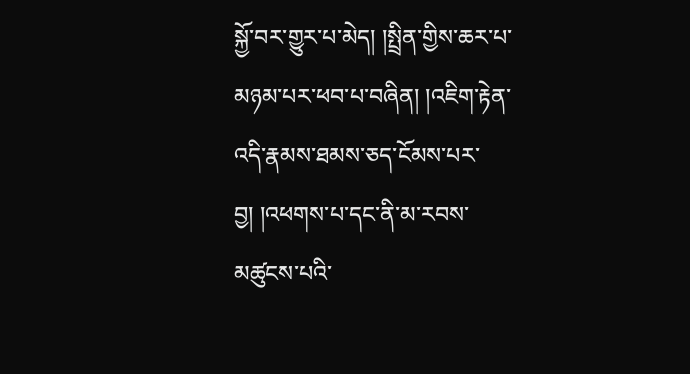སྐྱོ་བར་གྱུར་པ་མེད། །སྤྲིན་གྱིས་ཆར་པ་མཉམ་པར་ཕབ་པ་བཞིན། །འཇིག་རྟེན་འདི་རྣམས་ཐམས་ཅད་ངོམས་པར་བྱ། །འཕགས་པ་དང་ནི་མ་རབས་མཚུངས་པའི་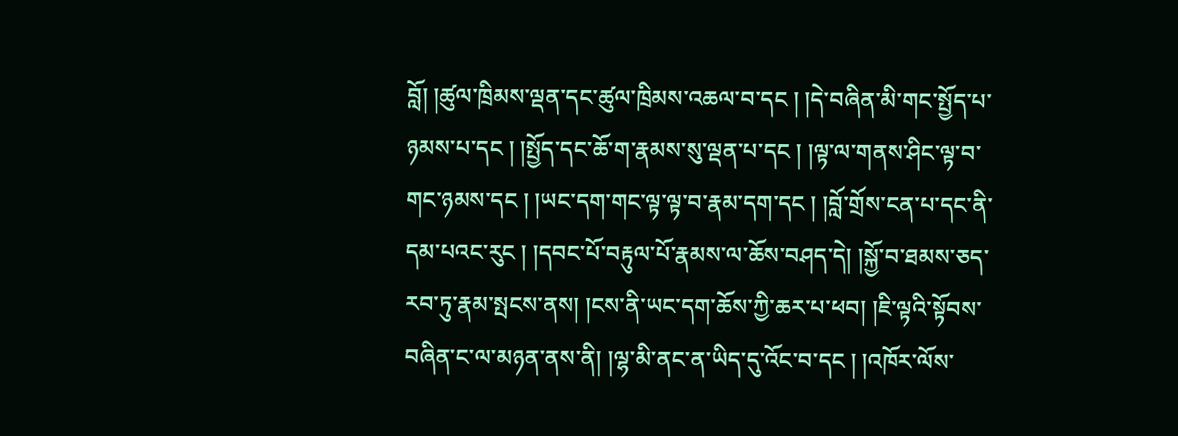བློ། །ཚུལ་ཁྲིམས་ལྡན་དང་ཚུལ་ཁྲིམས་འཆལ་བ་དང ། །དེ་བཞིན་མི་གང་སྤྱོད་པ་ཉམས་པ་དང ། །སྤྱོད་དང་ཆོ་ག་རྣམས་སུ་ལྡན་པ་དང ། །ལྟ་ལ་གནས་ཤིང་ལྟ་བ་གང་ཉམས་དང ། །ཡང་དག་གང་ལྟ་ལྟ་བ་རྣམ་དག་དང ། །བློ་གྲོས་ངན་པ་དང་ནི་དམ་པའང་རུང ། །དབང་པོ་བརྟུལ་པོ་རྣམས་ལ་ཆོས་བཤད་དེ། །སྐྱོ་བ་ཐམས་ཅད་རབ་ཏུ་རྣམ་སྤངས་ནས། །ངས་ནི་ཡང་དག་ཆོས་ཀྱི་ཆར་པ་ཕབ། །ཇི་ལྟའི་སྟོབས་བཞིན་ང་ལ་མཉན་ནས་ནི། །ལྷ་མི་ནང་ན་ཡིད་དུ་འོང་བ་དང ། །འཁོར་ལོས་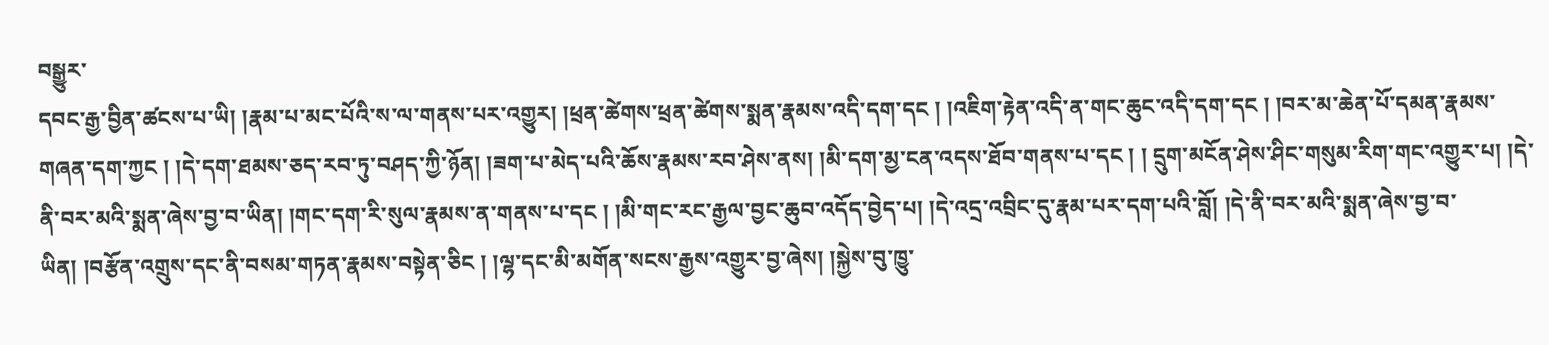བསྒྱུར་
དབང་རྒྱ་བྱིན་ཚངས་པ་ཡི། །རྣམ་པ་མང་པོའི་ས་ལ་གནས་པར་འགྱུར། །ཕྲན་ཚེགས་ཕྲན་ཚེགས་སྨན་རྣམས་འདི་དག་དང ། །འཇིག་རྟེན་འདི་ན་གང་ཆུང་འདི་དག་དང ། །བར་མ་ཆེན་པོ་དམན་རྣམས་གཞན་དག་ཀྱང ། །དེ་དག་ཐམས་ཅད་རབ་ཏུ་བཤད་ཀྱི་ཉོན། །ཟག་པ་མེད་པའི་ཆོས་རྣམས་རབ་ཤེས་ནས། །མི་དག་མྱ་ངན་འདས་ཐོབ་གནས་པ་དང ། ། དྲུག་མངོན་ཤེས་ཤིང་གསུམ་རིག་གང་འགྱུར་པ། །དེ་ནི་བར་མའི་སྨན་ཞེས་བྱ་བ་ཡིན། །གང་དག་རི་སུལ་རྣམས་ན་གནས་པ་དང ། །མི་གང་རང་རྒྱལ་བྱང་ཆུབ་འདོད་བྱེད་པ། །དེ་འདྲ་འབྲིང་དུ་རྣམ་པར་དག་པའི་བློ། །དེ་ནི་བར་མའི་སྨན་ཞེས་བྱ་བ་ཡིན། །བརྩོན་འགྲུས་དང་ནི་བསམ་གཏན་རྣམས་བསྟེན་ཅིང ། །ལྷ་དང་མི་མགོན་སངས་རྒྱས་འགྱུར་བྱ་ཞེས། །སྐྱེས་བུ་ཁྱུ་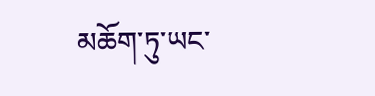མཆོག་ཏུ་ཡང་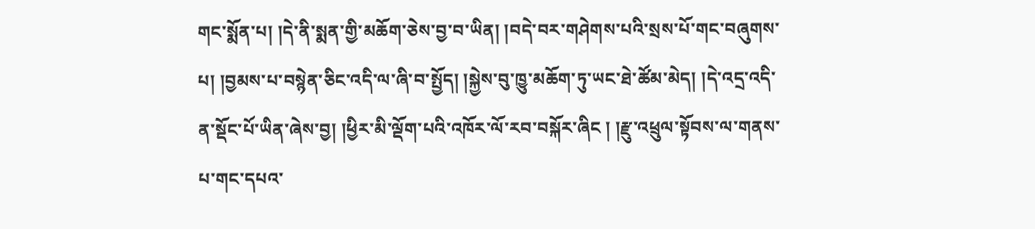གང་སྨོན་པ། །དེ་ནི་སྨན་གྱི་མཆོག་ཅེས་བྱ་བ་ཡིན། །བདེ་བར་གཤེགས་པའི་སྲས་པོ་གང་བཞུགས་པ། །བྱམས་པ་བསྙེན་ཅིང་འདི་ལ་ཞི་བ་སྤྱོད། །སྐྱེས་བུ་ཁྱུ་མཆོག་ཏུ་ཡང་ཐེ་ཚོམ་མེད། །དེ་འདྲ་འདི་ན་སྡོང་པོ་ཡིན་ཞེས་བྱ། །ཕྱིར་མི་ལྡོག་པའི་འཁོར་ལོ་རབ་བསྐོར་ཞིང ། །རྫུ་འཕྲུལ་སྟོབས་ལ་གནས་པ་གང་དཔའ་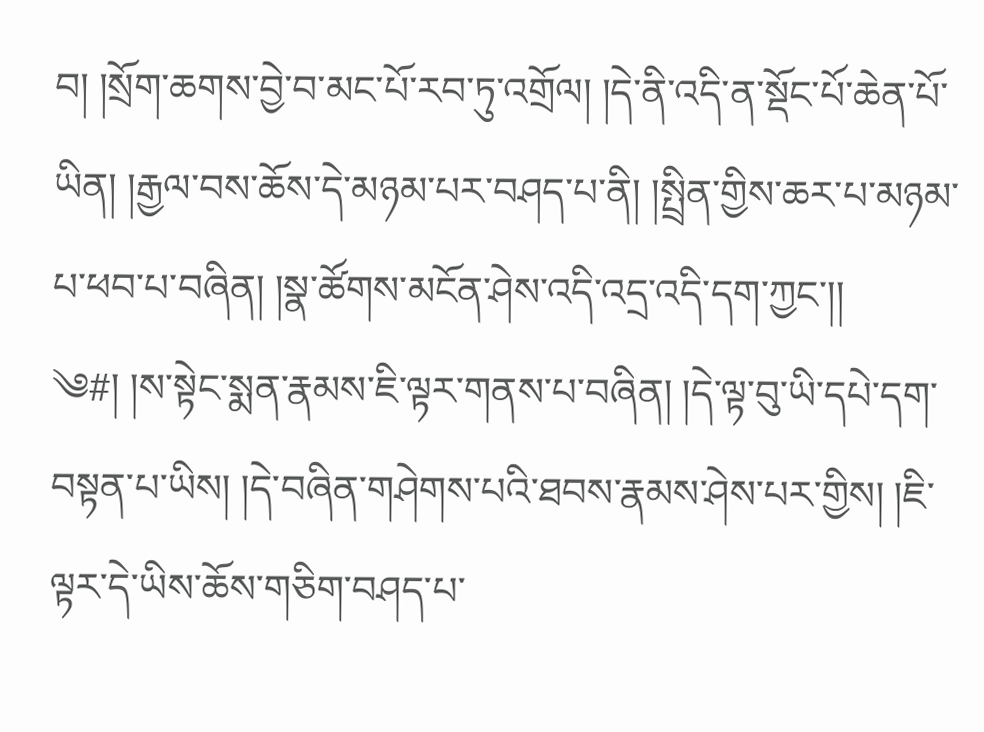བ། །སྲོག་ཆགས་བྱེ་བ་མང་པོ་རབ་ཏུ་འགྲོལ། །དེ་ནི་འདི་ན་སྡོང་པོ་ཆེན་པོ་ཡིན། །རྒྱལ་བས་ཆོས་དེ་མཉམ་པར་བཤད་པ་ནི། །སྤྲིན་གྱིས་ཆར་པ་མཉམ་པ་ཕབ་པ་བཞིན། །སྣ་ཚོགས་མངོན་ཤེས་འདི་འདྲ་འདི་དག་ཀྱང་།།
༄#། །ས་སྟེང་སྨན་རྣམས་ཇི་ལྟར་གནས་པ་བཞིན། །དེ་ལྟ་བུ་ཡི་དཔེ་དག་བསྟན་པ་ཡིས། །དེ་བཞིན་གཤེགས་པའི་ཐབས་རྣམས་ཤེས་པར་གྱིས། །ཇི་ལྟར་དེ་ཡིས་ཆོས་གཅིག་བཤད་པ་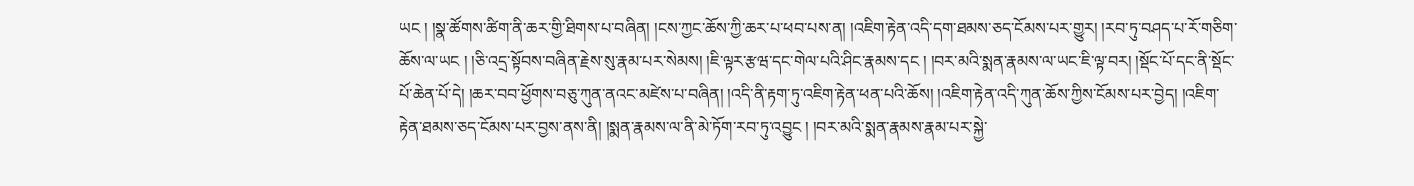ཡང ། །སྣ་ཚོགས་ཚིག་ནི་ཆར་གྱི་ཐིགས་པ་བཞིན། །ངས་ཀྱང་ཆོས་ཀྱི་ཆར་པ་ཕབ་པས་ན། །འཇིག་རྟེན་འདི་དག་ཐམས་ཅད་ངོམས་པར་གྱུར། །རབ་ཏུ་བཤད་པ་རོ་གཅིག་ཆོས་ལ་ཡང ། །ཅི་འདྲ་སྟོབས་བཞིན་རྗེས་སུ་རྣམ་པར་སེམས། །ཇི་ལྟར་རྩཝ་དང་གེལ་པའི་ཤིང་རྣམས་དང ། །བར་མའི་སྨན་རྣམས་ལ་ཡང་ཇི་ལྟ་བར། །སྡོང་པོ་དང་ནི་སྡོང་པོ་ཆེན་པོ་དེ། །ཆར་བབ་ཕྱོགས་བཅུ་ཀུན་ནའང་མཛེས་པ་བཞིན། །འདི་ནི་རྟག་ཏུ་འཇིག་རྟེན་ཕན་པའི་ཆོས། །འཇིག་རྟེན་འདི་ཀུན་ཆོས་ཀྱིས་ངོམས་པར་བྱེད། །འཇིག་རྟེན་ཐམས་ཅད་ངོམས་པར་བྱས་ནས་ནི། །སྨན་རྣམས་ལ་ནི་མེ་ཏོག་རབ་ཏུ་འབྱུང ། །བར་མའི་སྨན་རྣམས་རྣམ་པར་སྐྱེ་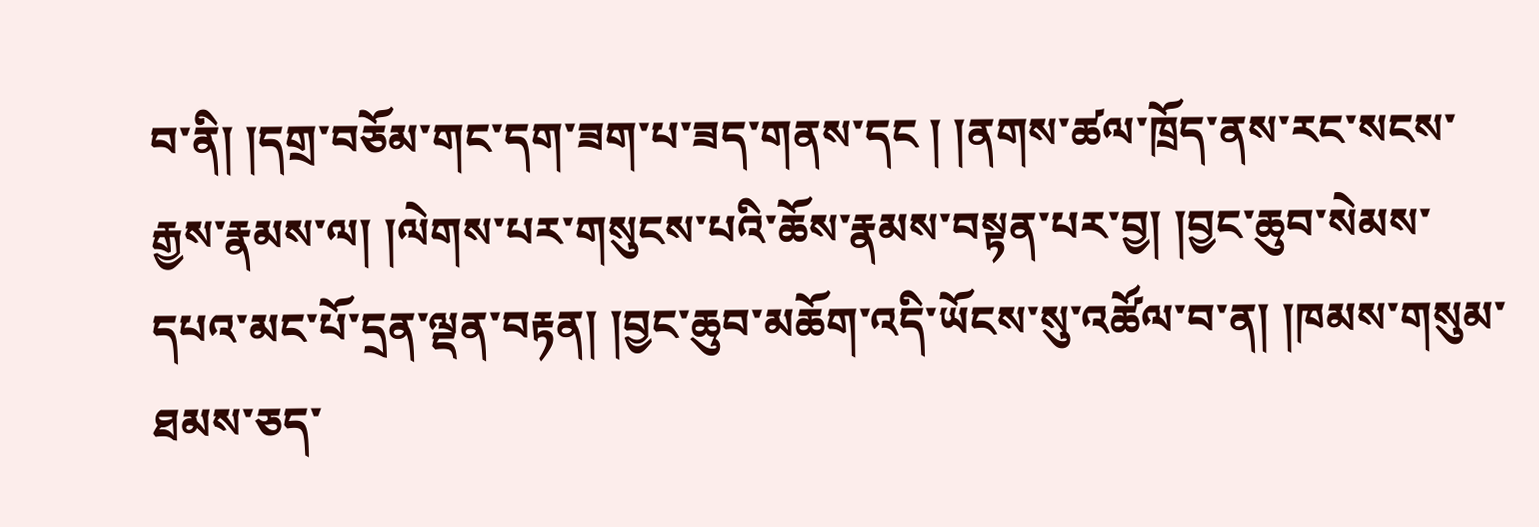བ་ནི། །དགྲ་བཅོམ་གང་དག་ཟག་པ་ཟད་གནས་དང ། །ནགས་ཚལ་ཁྲོད་ནས་རང་སངས་རྒྱས་རྣམས་ལ། །ལེགས་པར་གསུངས་པའི་ཆོས་རྣམས་བསྟན་པར་བྱ། །བྱང་ཆུབ་སེམས་དཔའ་མང་པོ་དྲན་ལྡན་བརྟན། །བྱང་ཆུབ་མཆོག་འདི་ཡོངས་སུ་འཚོལ་བ་ན། །ཁམས་གསུམ་ཐམས་ཅད་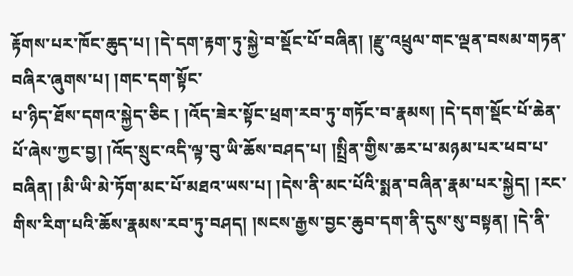རྟོགས་པར་ཁོང་ཆུད་པ། །དེ་དག་རྟག་ཏུ་སྐྱེ་བ་སྡོང་པོ་བཞིན། །རྫུ་འཕྲུལ་གང་ལྡན་བསམ་གཏན་བཞིར་ཞུགས་པ། །གང་དག་སྟོང་
པ་ཉིད་ཐོས་དགའ་སྐྱེད་ཅིང ། །འོད་ཟེར་སྟོང་ཕྲག་རབ་ཏུ་གཏོང་བ་རྣམས། །དེ་དག་སྡོང་པོ་ཆེན་པོ་ཞེས་ཀྱང་བྱ། །འོད་སྲུང་འདི་ལྟ་བུ་ཡི་ཆོས་བཤད་པ། །སྤྲིན་གྱིས་ཆར་པ་མཉམ་པར་ཕབ་པ་བཞིན། །མི་ཡི་མེ་ཏོག་མང་པོ་མཐའ་ཡས་པ། །དེས་ནི་མང་པོའི་སྨན་བཞིན་རྣམ་པར་སྐྱེད། །རང་གིས་རིག་པའི་ཆོས་རྣམས་རབ་ཏུ་བཤད། །སངས་རྒྱས་བྱང་ཆུབ་དག་ནི་དུས་སུ་བསྟན། །དེ་ནི་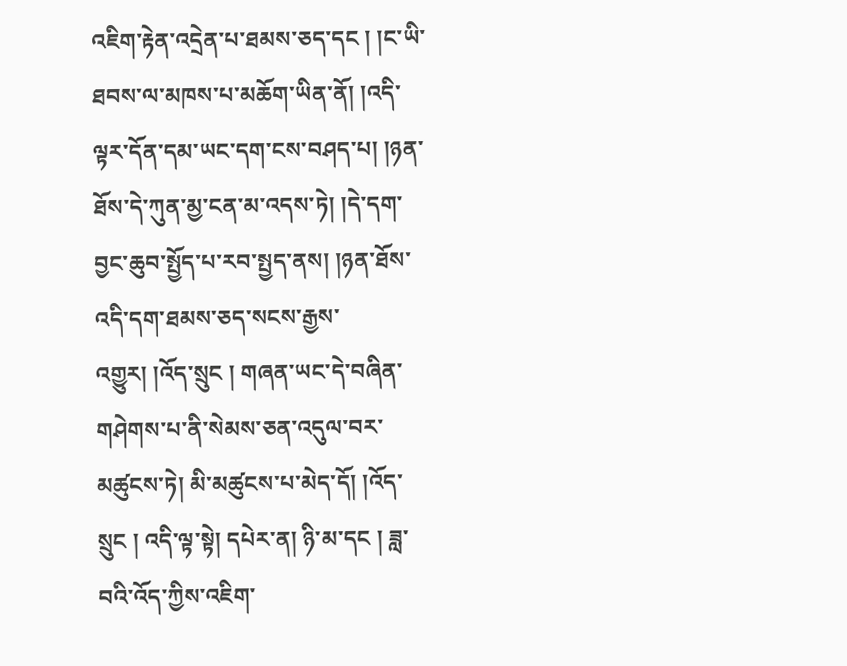འཇིག་རྟེན་འདྲེན་པ་ཐམས་ཅད་དང ། །ང་ཡི་ཐབས་ལ་མཁས་པ་མཆོག་ཡིན་ནོ། །འདི་ལྟར་དོན་དམ་ཡང་དག་ངས་བཤད་པ། །ཉན་ཐོས་དེ་ཀུན་མྱ་ངན་མ་འདས་ཏེ། །དེ་དག་བྱང་ཆུབ་སྤྱོད་པ་རབ་སྤྱད་ནས། །ཉན་ཐོས་འདི་དག་ཐམས་ཅད་སངས་རྒྱས་འགྱུར། །འོད་སྲུང ། གཞན་ཡང་དེ་བཞིན་གཤེགས་པ་ནི་སེམས་ཅན་འདུལ་བར་མཚུངས་ཏེ། མི་མཚུངས་པ་མེད་དོ། །འོད་སྲུང ། འདི་ལྟ་སྟེ། དཔེར་ན། ཉི་མ་དང ། ཟླ་བའི་འོད་ཀྱིས་འཇིག་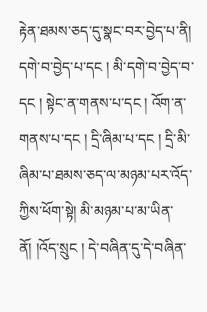རྟེན་ཐམས་ཅད་དུ་སྣང་བར་བྱེད་པ་ནི། དགེ་བ་བྱེད་པ་དང ། མི་དགེ་བ་བྱེད་བ་དང ། སྟེང་ན་གནས་པ་དང ། འོག་ན་གནས་པ་དང ། དྲི་ཞིམ་པ་དང ། དྲི་མི་ཞིམ་པ་ཐམས་ཅད་ལ་མཉམ་པར་འོད་ཀྱིས་ཕོག་སྟེ། མི་མཉམ་པ་མ་ཡིན་ནོ། །འོད་སྲུང ། དེ་བཞིན་དུ་དེ་བཞིན་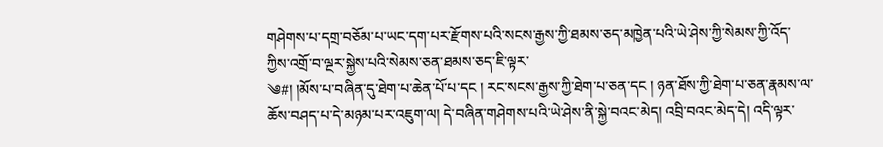གཤེགས་པ་དགྲ་བཅོམ་པ་ཡང་དག་པར་རྫོགས་པའི་སངས་རྒྱས་ཀྱི་ཐམས་ཅད་མཁྱེན་པའི་ཡེ་ཤེས་ཀྱི་སེམས་ཀྱི་འོད་ཀྱིས་འགྲོ་བ་ལྔར་སྐྱེས་པའི་སེམས་ཅན་ཐམས་ཅད་ཇི་ལྟར་
༄#། །མོས་པ་བཞིན་དུ་ཐེག་པ་ཆེན་པོ་པ་དང ། རང་སངས་རྒྱས་ཀྱི་ཐེག་པ་ཅན་དང ། ཉན་ཐོས་ཀྱི་ཐེག་པ་ཅན་རྣམས་ལ་ཆོས་བཤད་པ་དེ་མཉམ་པར་འཇུག་ལ། དེ་བཞིན་གཤེགས་པའི་ཡེ་ཤེས་ནི་སྐྱེ་བའང་མེད། འབྲི་བའང་མེད་དེ། འདི་ལྟར་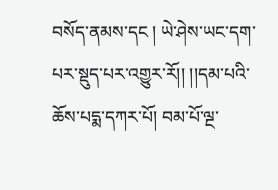བསོད་ནམས་དང ། ཡེ་ཤེས་ཡང་དག་པར་སྡུད་པར་འགྱུར་རོ།། །།དམ་པའི་ཆོས་པདྨ་དཀར་པོ། བམ་པོ་ལྔ་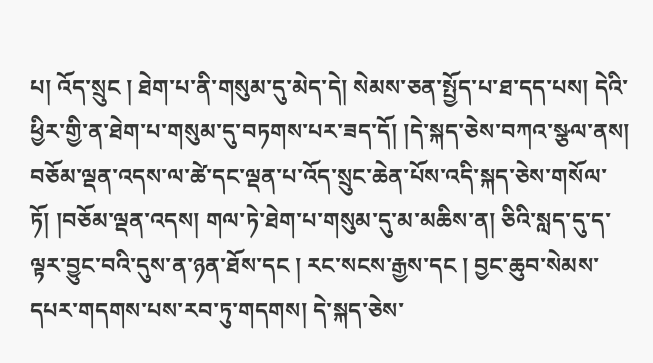པ། འོད་སྲུང ། ཐེག་པ་ནི་གསུམ་དུ་མེད་དེ། སེམས་ཅན་སྤྱོད་པ་ཐ་དད་པས། དེའི་ཕྱིར་གྱི་ན་ཐེག་པ་གསུམ་དུ་བཏགས་པར་ཟད་དོ། །དེ་སྐད་ཅེས་བཀའ་སྩལ་ནས། བཅོམ་ལྡན་འདས་ལ་ཚེ་དང་ལྡན་པ་འོད་སྲུང་ཆེན་པོས་འདི་སྐད་ཅེས་གསོལ་ཏོ། །བཅོམ་ལྡན་འདས། གལ་ཏེ་ཐེག་པ་གསུམ་དུ་མ་མཆིས་ན། ཅིའི་སླད་དུ་ད་ལྟར་བྱུང་བའི་དུས་ན་ཉན་ཐོས་དང ། རང་སངས་རྒྱས་དང ། བྱང་ཆུབ་སེམས་དཔར་གདགས་པས་རབ་ཏུ་གདགས། དེ་སྐད་ཅེས་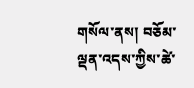གསོལ་ནས། བཅོམ་ལྡན་འདས་ཀྱིས་ཚེ་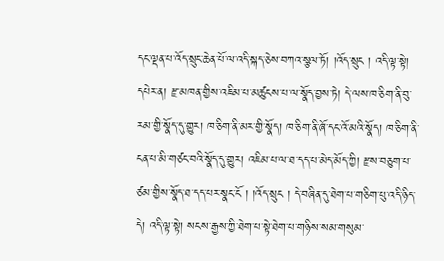དང་ལྡན་པ་འོད་སྲུང་ཆེན་པོ་ལ་འདི་སྐད་ཅེས་བཀའ་སྩལ་ཏོ། །འོད་སྲུང ། འདི་ལྟ་སྟེ། དཔེར་ན། རྫ་མཁན་གྱིས་འཇིམ་པ་མཚུངས་པ་ལ་སྣོད་བྱས་ཏེ། དེ་ལས་ཁ་ཅིག་ནི་བུ་རམ་གྱི་སྣོད་དུ་གྱུར། ཁ་ཅིག་ནི་མར་གྱི་སྣོད། ཁ་ཅིག་ནི་ཞོ་དང་འོ་མའི་སྣོད། ཁ་ཅིག་ནི་ངན་པ་མི་གཙང་བའི་སྣོད་དུ་གྱུར། འཇིམ་པ་ལ་ཐ་དད་པ་མེད་མོད་ཀྱི། རྫས་བཅུག་པ་
ཙམ་གྱིས་སྣོད་ཐ་དད་པར་སྣང་ངོ ། །འོད་སྲུང ། དེ་བཞིན་དུ་ཐེག་པ་གཅིག་པུ་འདི་ཉིད་དེ། འདི་ལྟ་སྟེ། སངས་རྒྱས་ཀྱི་ཐེག་པ་སྟེ་ཐེག་པ་གཉིས་སམ་གསུམ་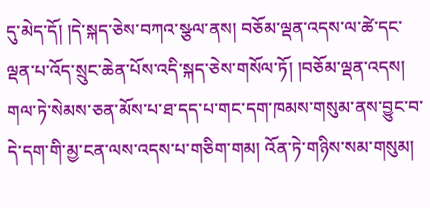དུ་མེད་དོ། །དེ་སྐད་ཅེས་བཀའ་སྩལ་ནས། བཅོམ་ལྡན་འདས་ལ་ཚེ་དང་ལྡན་པ་འོད་སྲུང་ཆེན་པོས་འདི་སྐད་ཅེས་གསོལ་ཏོ། །བཅོམ་ལྡན་འདས། གལ་ཏེ་སེམས་ཅན་མོས་པ་ཐ་དད་པ་གང་དག་ཁམས་གསུམ་ནས་བྱུང་བ་དེ་དག་གི་མྱ་ངན་ལས་འདས་པ་གཅིག་གམ། འོན་ཏེ་གཉིས་སམ་གསུམ།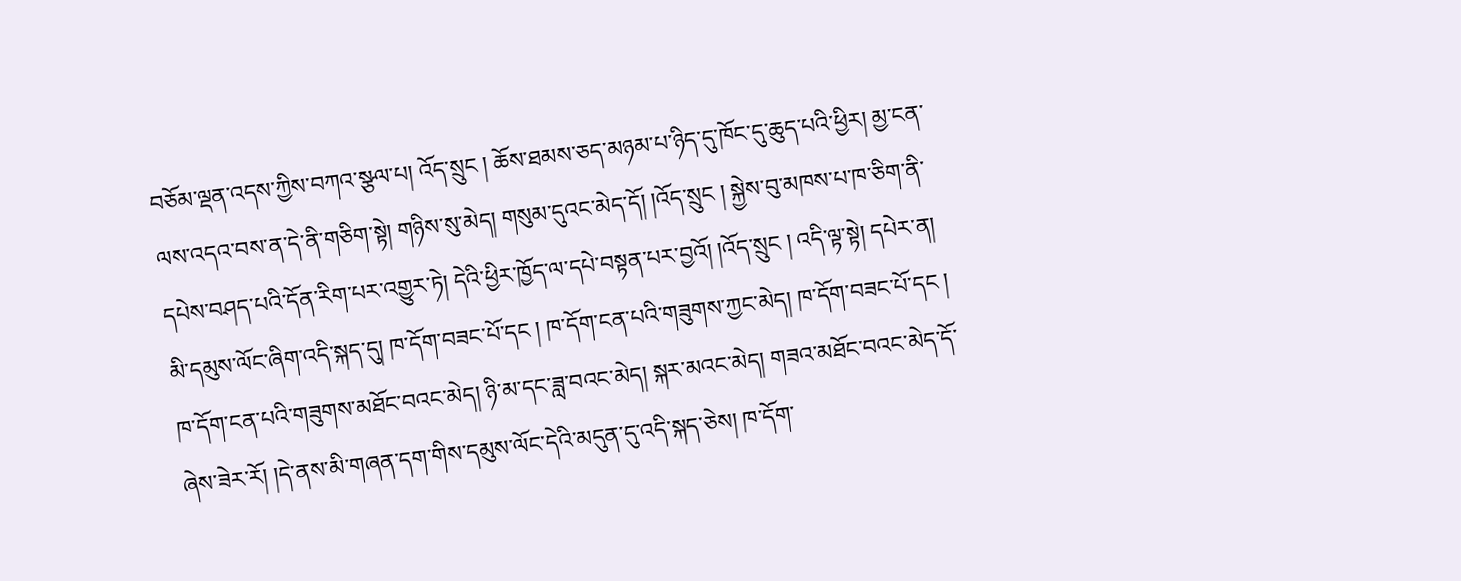བཅོམ་ལྡན་འདས་ཀྱིས་བཀའ་སྩལ་པ། འོད་སྲུང ། ཆོས་ཐམས་ཅད་མཉམ་པ་ཉིད་དུ་ཁོང་དུ་ཆུད་པའི་ཕྱིར། མྱ་ངན་ལས་འདའ་བས་ན་དེ་ནི་གཅིག་སྟེ། གཉིས་སུ་མེད། གསུམ་དུའང་མེད་དོ། །འོད་སྲུང ། སྐྱེས་བུ་མཁས་པ་ཁ་ཅིག་ནི་དཔེས་བཤད་པའི་དོན་རིག་པར་འགྱུར་ཏེ། དེའི་ཕྱིར་ཁྱོད་ལ་དཔེ་བསྟན་པར་བྱའོ། །འོད་སྲུང ། འདི་ལྟ་སྟེ། དཔེར་ན། མི་དམུས་ལོང་ཞིག་འདི་སྐད་དུ། ཁ་དོག་བཟང་པོ་དང ། ཁ་དོག་ངན་པའི་གཟུགས་ཀྱང་མེད། ཁ་དོག་བཟང་པོ་དང ། ཁ་དོག་ངན་པའི་གཟུགས་མཐོང་བའང་མེད། ཉི་མ་དང་ཟླ་བའང་མེད། སྐར་མའང་མེད། གཟའ་མཐོང་བའང་མེད་དོ་ཞེས་ཟེར་རོ། །དེ་ནས་མི་གཞན་དག་གིས་དམུས་ལོང་དེའི་མདུན་དུ་འདི་སྐད་ཅེས། ཁ་དོག་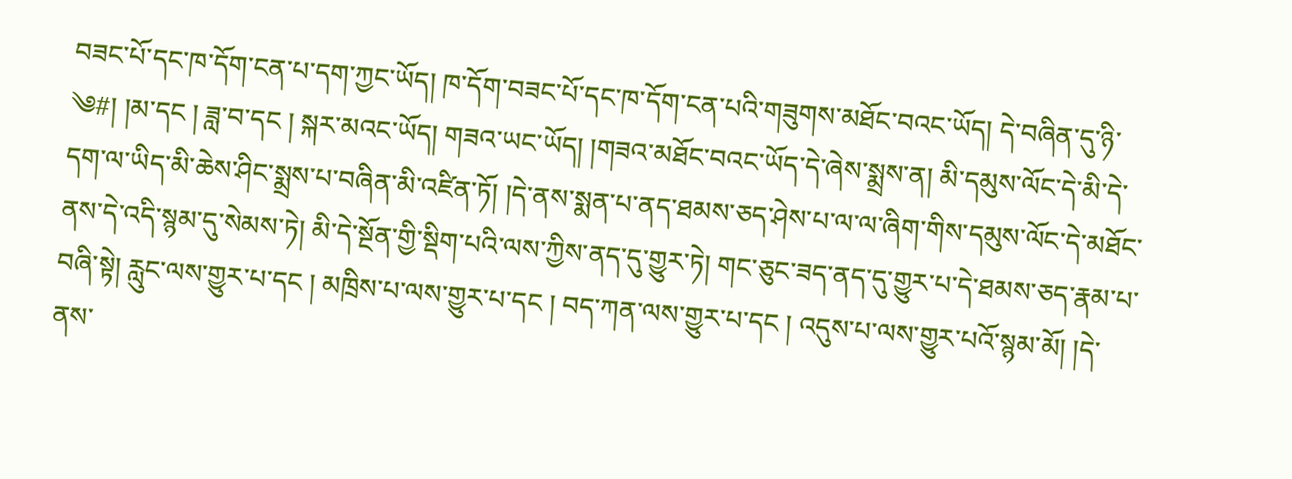བཟང་པོ་དང་ཁ་དོག་ངན་པ་དག་ཀྱང་ཡོད། ཁ་དོག་བཟང་པོ་དང་ཁ་དོག་ངན་པའི་གཟུགས་མཐོང་བའང་ཡོད། དེ་བཞིན་དུ་ཉི་
༄#། །མ་དང ། ཟླ་བ་དང ། སྐར་མའང་ཡོད། གཟའ་ཡང་ཡོད། །གཟའ་མཐོང་བའང་ཡོད་དེ་ཞེས་སྨྲས་ན། མི་དམུས་ལོང་དེ་མི་དེ་དག་ལ་ཡིད་མི་ཆེས་ཤིང་སྨྲས་པ་བཞིན་མི་འཛིན་ཏོ། །དེ་ནས་སྨན་པ་ནད་ཐམས་ཅད་ཤེས་པ་ལ་ལ་ཞིག་གིས་དམུས་ལོང་དེ་མཐོང་ནས་དེ་འདི་སྙམ་དུ་སེམས་ཏེ། མི་དེ་སྔོན་གྱི་སྡིག་པའི་ལས་ཀྱིས་ནད་དུ་གྱུར་ཏེ། གང་ཅུང་ཟད་ནད་དུ་གྱུར་པ་དེ་ཐམས་ཅད་རྣམ་པ་བཞི་སྟེ། རླུང་ལས་གྱུར་པ་དང ། མཁྲིས་པ་ལས་གྱུར་པ་དང ། བད་ཀན་ལས་གྱུར་པ་དང ། འདུས་པ་ལས་གྱུར་པའོ་སྙམ་མོ། །དེ་ནས་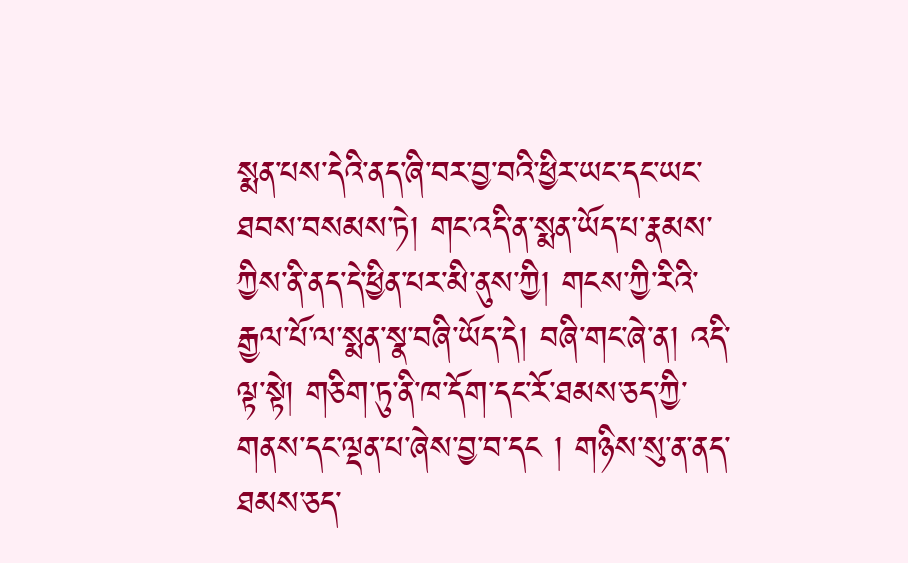སྨན་པས་དེའི་ནད་ཞི་བར་བྱ་བའི་ཕྱིར་ཡང་དང་ཡང་ཐབས་བསམས་ཏེ། གང་འདི་ན་སྨན་ཡོད་པ་རྣམས་ཀྱིས་ནི་ནད་དེ་ཕྱིན་པར་མི་ནུས་ཀྱི། གངས་ཀྱི་རིའི་རྒྱལ་པོ་ལ་སྨན་སྣ་བཞི་ཡོད་དེ། བཞི་གང་ཞེ་ན། འདི་ལྟ་སྟེ། གཅིག་ཏུ་ནི་ཁ་དོག་དང་རོ་ཐམས་ཅད་ཀྱི་གནས་དང་ལྡན་པ་ཞེས་བྱ་བ་དང ། གཉིས་སུ་ན་ནད་ཐམས་ཅད་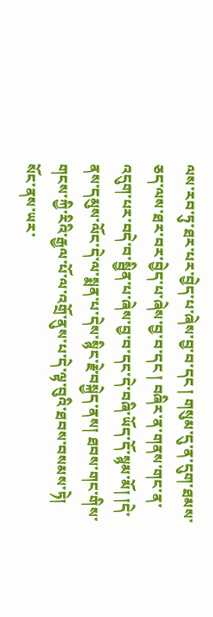ལས་རབ་ཏུ་ཐར་པར་བྱེད་པ་ཞེས་བྱ་བ་དང ། གསུམ་དུ་ན་དུག་ཐམས་ཅད་ལས་ཐར་བར་བྱེད་པ་ཞེས་བྱ་བ་དང ། བཞིར་ན་གནས་གང་ན་འདུག་པར་བདེ་བ་སྦྱིན་པ་ཞེས་བྱ་བ་དང་དེ་བཞི་ཡོད་དོ་སྙམ་མོ། །དེ་ནས་དམུས་ལོང་དེ་ལ་སྨན་པ་དེས་སྙིང་རྗེ་བསྐྱེད་ནས། ཐབས་གང་གིས་གངས་ཀྱི་རིའི་རྒྱལ་པོ་ལ་འགྲོ་ནུས་པ་དེ་ལྟ་བུའི་ཐབས་བསམས་ཏེ། སོང་ནས་ཡར་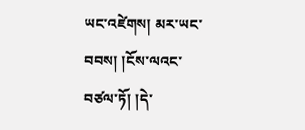ཡང་འཛེགས། མར་ཡང་བབས། །ངོས་ལའང་བཙལ་ཏོ། །དེ་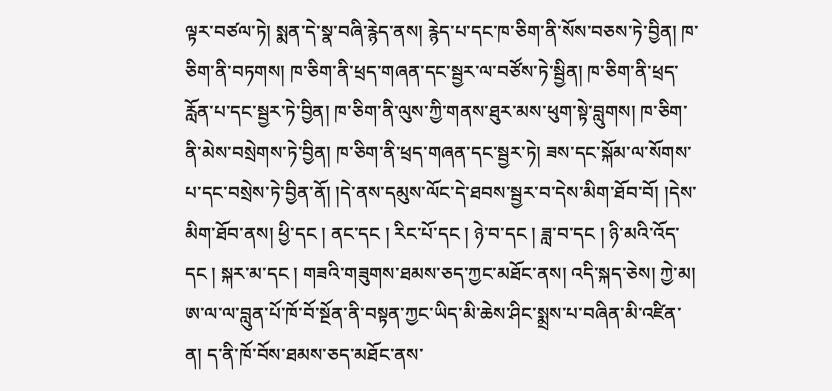ལྟར་བཙལ་ཏེ། སྨན་དེ་སྣ་བཞི་རྙེད་ནས། རྙེད་པ་དང་ཁ་ཅིག་ནི་སོས་བཅས་ཏེ་བྱིན། ཁ་ཅིག་ནི་བཏགས། ཁ་ཅིག་ནི་ཕྲད་གཞན་དང་སྦྱར་ལ་བཙོས་ཏེ་སྦྱིན། ཁ་ཅིག་ནི་ཕྲད་རློན་པ་དང་སྦྱར་ཏེ་བྱིན། ཁ་ཅིག་ནི་ལུས་ཀྱི་གནས་ཐུར་མས་ཕུག་སྟེ་བླུགས། ཁ་ཅིག་ནི་མེས་བསྲེགས་ཏེ་བྱིན། ཁ་ཅིག་ནི་ཕྲད་གཞན་དང་སྦྱར་ཏེ། ཟས་དང་སྐོམ་ལ་སོགས་པ་དང་བསྲེས་ཏེ་བྱིན་ནོ། །དེ་ནས་དམུས་ལོང་དེ་ཐབས་སྦྱར་བ་དེས་མིག་ཐོབ་བོ། །དེས་མིག་ཐོབ་ནས། ཕྱི་དང ། ནང་དང ། རིང་པོ་དང ། ཉེ་བ་དང ། ཟླ་བ་དང ། ཉི་མའི་འོད་དང ། སྐར་མ་དང ། གཟའི་གཟུགས་ཐམས་ཅད་ཀྱང་མཐོང་ནས། འདི་སྐད་ཅེས། ཀྱེ་མ། ཨ་ལ་ལ་བླུན་པོ་ཁོ་བོ་སྔོན་ནི་བསྟན་ཀྱང་ཡིད་མི་ཆེས་ཤིང་སྨྲས་པ་བཞིན་མི་འཛིན་ན། ད་ནི་ཁོ་བོས་ཐམས་ཅད་མཐོང་ནས་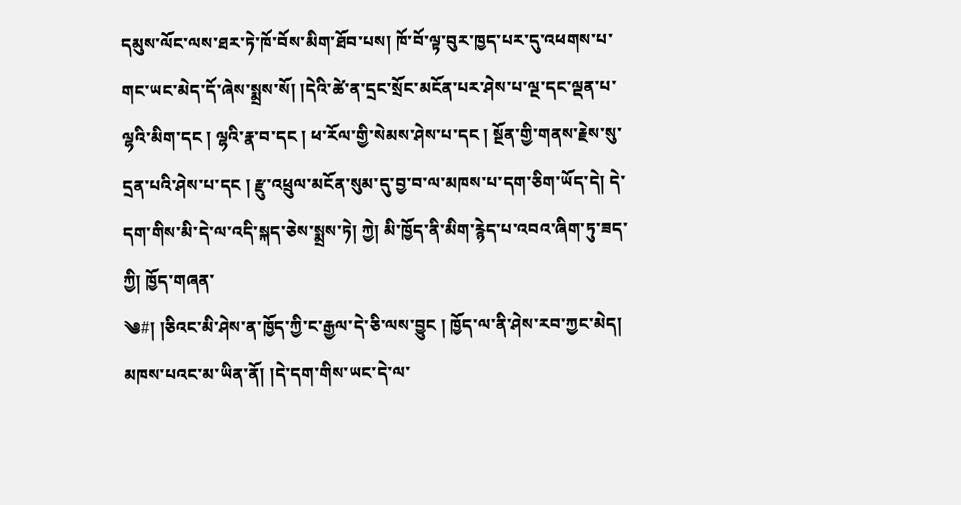དམུས་ལོང་ལས་ཐར་ཏེ་ཁོ་བོས་མིག་ཐོབ་པས། ཁོ་བོ་ལྟ་བུར་ཁྱད་པར་དུ་འཕགས་པ་གང་ཡང་མེད་དོ་ཞེས་སྨྲས་སོ། །དེའི་ཚེ་ན་དྲང་སྲོང་མངོན་པར་ཤེས་པ་ལྔ་དང་ལྡན་པ་ལྷའི་མིག་དང ། ལྷའི་རྣ་བ་དང ། ཕ་རོལ་གྱི་སེམས་ཤེས་པ་དང ། སྔོན་གྱི་གནས་རྗེས་སུ་དྲན་པའི་ཤེས་པ་དང ། རྫུ་འཕྲུལ་མངོན་སུམ་དུ་བྱ་བ་ལ་མཁས་པ་དག་ཅིག་ཡོད་དེ། དེ་དག་གིས་མི་དེ་ལ་འདི་སྐད་ཅེས་སྨྲས་ཏེ། ཀྱེ། མི་ཁྱོད་ནི་མིག་རྙེད་པ་འབའ་ཞིག་ཏུ་ཟད་ཀྱི། ཁྱོད་གཞན་
༄#། །ཅིའང་མི་ཤེས་ན་ཁྱོད་ཀྱི་ང་རྒྱལ་དེ་ཅི་ལས་བྱུང ། ཁྱོད་ལ་ནི་ཤེས་རབ་ཀྱང་མེད། མཁས་པའང་མ་ཡིན་ནོ། །དེ་དག་གིས་ཡང་དེ་ལ་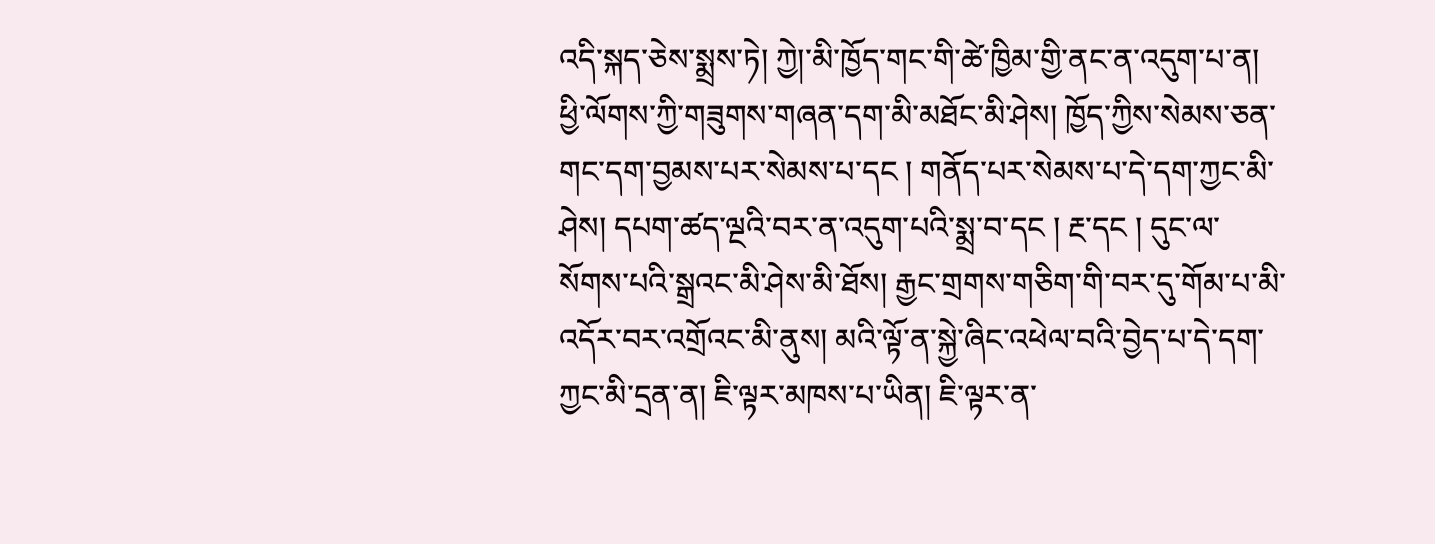འདི་སྐད་ཅེས་སྨྲས་ཏེ། ཀྱེ།་མི་ཁྱོད་གང་གི་ཚེ་ཁྱིམ་གྱི་ནང་ན་འདུག་པ་ན། ཕྱི་ལོགས་ཀྱི་གཟུགས་གཞན་དག་མི་མཐོང་མི་ཤེས། ཁྱོད་ཀྱིས་སེམས་ཅན་གང་དག་བྱམས་པར་སེམས་པ་དང ། གནོད་པར་སེམས་པ་དེ་དག་ཀྱང་མི་ཤེས། དཔག་ཚད་ལྔའི་བར་ན་འདུག་པའི་སྨྲ་བ་དང ། རྔ་དང ། དུང་ལ་སོགས་པའི་སྒྲའང་མི་ཤེས་མི་ཐོས། རྒྱང་གྲགས་གཅིག་གི་བར་དུ་གོམ་པ་མི་འདོར་བར་འགྲོའང་མི་ནུས། མའི་ལྟོ་ན་སྐྱེ་ཞིང་འཕེལ་བའི་བྱེད་པ་དེ་དག་ཀྱང་མི་དྲན་ན། ཇི་ལྟར་མཁས་པ་ཡིན། ཇི་ལྟར་ན་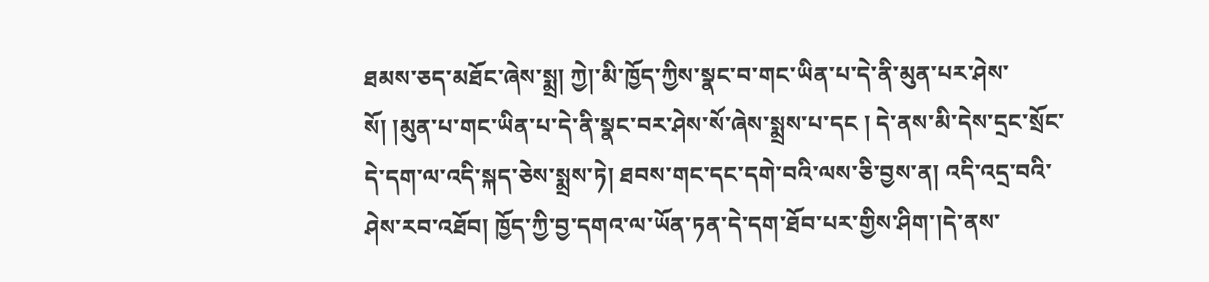ཐམས་ཅད་མཐོང་ཞེས་སྨྲ། ཀྱེ།་མི་ཁྱོད་ཀྱིས་སྣང་བ་གང་ཡིན་པ་དེ་ནི་མུན་པར་ཤེས་སོ། །མུན་པ་གང་ཡིན་པ་དེ་ནི་སྣང་བར་ཤེས་སོ་ཞེས་སྨྲས་པ་དང ། དེ་ནས་མི་དེས་དྲང་སྲོང་དེ་དག་ལ་འདི་སྐད་ཅེས་སྨྲས་ཏེ། ཐབས་གང་དང་དགེ་བའི་ལས་ཅི་བྱས་ན། འདི་འདྲ་བའི་ཤེས་རབ་འཐོབ། ཁྱོད་ཀྱི་བྱ་དགའ་ལ་ཡོན་ཏན་དེ་དག་ཐོབ་པར་གྱིས་ཤིག་།དེ་ནས་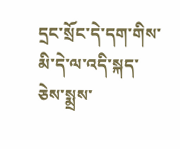དྲང་སྲོང་དེ་དག་གིས་མི་དེ་ལ་འདི་སྐད་ཅེས་སྨྲས་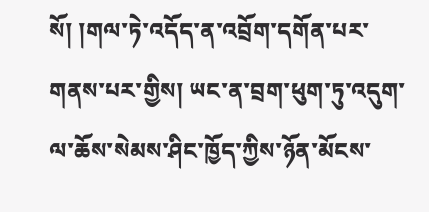སོ། །གལ་ཏེ་འདོད་ན་འབྲོག་དགོན་པར་གནས་པར་གྱིས། ཡང་ན་བྲག་ཕུག་ཏུ་འདུག་ལ་ཆོས་སེམས་ཤིང་ཁྱོད་ཀྱིས་ཉོན་མོངས་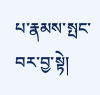པ་རྣམས་སྤང་བར་བྱ་སྟེ།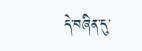དེ་བཞིན་དུ་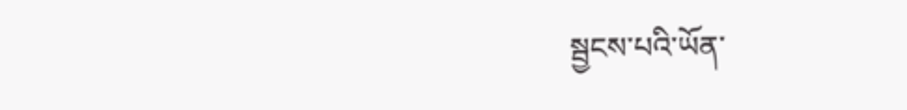སྦྱངས་པའི་ཡོན་